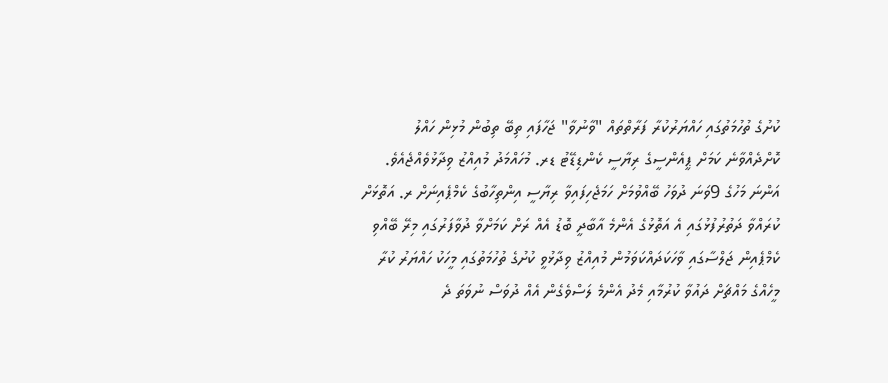ކުށުގެ ތުހުމަތުގައި ހައްޔަރުކުރާ ފަރާތްތައް "ވާނުވާ" ޖަހާފައި ތިބޭ ތިބުން މުޅިން ހައްލު ކޮށްދެއްވާނެ ކަމަށް ޕީއެންސީގެ ރިޔާސީ ކެންޑިޑޭޓު ޑރ. މުހައްމަދު މުއިއްޒު ވިދާޅުވެއްޖެއެވެ.
އަންނަ މަހުގެ 9ވަނަ ދުވަހު ބޭއްވުމަށް ހަމަޖެހިފައިވާ ރިޔާސީ އިންތިހާބުގެ ކެމްޕެއިނަށް ރ. އަތޮޅަށް ކުރައްވާ ދަތުރުފުޅުގައި އެ އަތޮޅުގެ އެންމެ އާބާދީ ބޮޑު އެއް ރަށް ކަމަށްވާ ދުވާފަރުގައި މިރޭ ބޭއްވި ކެމްޕެއިން ޖަލްސާގައި ވާހަކަދައްކަވަމުން މުއިއްޒު ވިދާޅުވީ ކުށުގެ ތުހުމަތުގައި މީހަކު ހައްޔަރު ކުރާ މީހެއްގެ މައްޗަށް ދައުވާ ކުރުމާއި މެދު އެންމެ ލަސްވެގެން އެއް ދުވަސް ނުވަތަ ދެ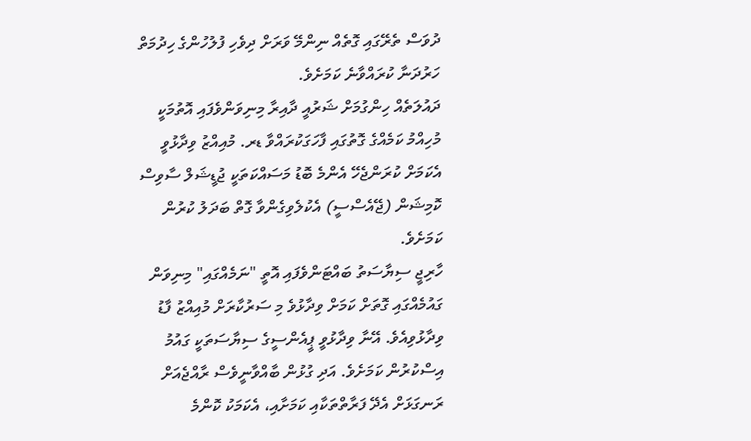ދުވަސް ތެރޭގައި ގޮތެއް ނިންމޭ ވަރަށް ދިވެހި ފުލުހުންގެ ހިދުމަތް ހަރުދަނާ ކުރައްވާނެ ކަމަށެވެ.
ދައުލަތެއް ހިންގުމަށް ޝަރުއީ ދާއިރާ މިނިވަންވެފައި އޮތުމަކީ މުހިއްމު ކަމެއްގެ ގޮތުގައި ފާހަގަކުރައްވާ ޑރ. މުއިއްޒު ވިދާޅުވީ އެކަމަށް ކުރަންޖެހޭ އެންމެ ބޮޑު މަސައްކަތަކީ ޖުޑީޝަލް ސާވިސް ކޮމިޝަން (ޖޭއެސްސީ) އެކުލެވިގެންވާ ގޮތް ބަދަލު ކުރުން ކަމަށެވެ.
ހާރިޖީ ސިޔާސަތު ބައްޓަންވެފައި އޮތީ "ނަމެއްގައި" މިނިވަން ގައުމެއްގައި ގޮތަށް ކަމަށް ވިދާޅުވެ މި ސަރުކާރަށް މުއިއްޒު ފާޑު ވިދާޅުވިއެވެ. އޭނާ ވިދާޅުވީ ޕީއެންސީގެ ސިޔާސަތަކީ ގައުމު އިސްކުރުން ކަމަށެވެ. އަދި ގުޅުން ބާއްވާނީވެސް ރާއްޖެއަށް ރަނގަޅަށް އެދޭ ފަރާތްތަކާއި ކަމަށާއި، އެކަމަކު ކޮންމެ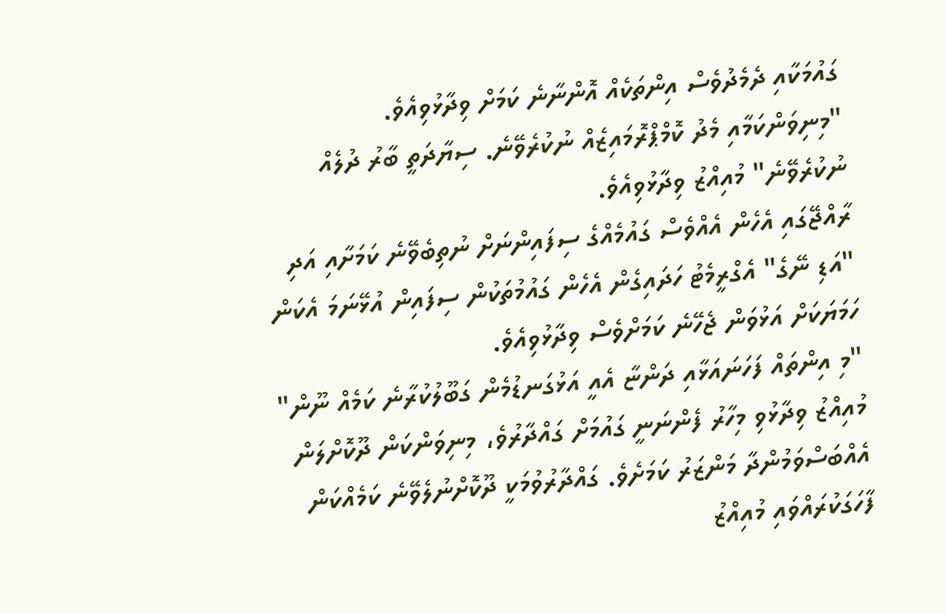ގައުމަކާއި ދެމެދުވެސް އިންތަކެއް އޮންނާނެ ކަމަށް ވިދާޅުވިއެވެ.
"މިނިވަންކަމާއި މެދު ކޮމްޕްރޮމައިޒެއް ނުކުރެވޭނެ. ސިޔާދަތީ ބާރު ދުލެއް ނުކުރެވޭނެ" މުއިއްޒު ވިދާޅުވިއެވެ.
ރާއްޖޭގައި އެހެން އެއްވެސް ގައުމެއްގެ ސިފައިންނަށް ނުތިބެވޭނެ ކަމަށާއި އަދި "އަޑި ނޭގެ" އެގްރީމެޓު ހަދައިގެން އެހެން ގައުމުތަކުން ސިފައިން އުޅޭނަމަ އެކަން ހަމަޔަކަށް އަޅުވަން ޖެހޭނެ ކަމަށްވެސް ވިދާޅުވިއެވެ.
"މި އިންތައް ފަހަނައަޅާއި ދަންޏާ އެއީ އަޅުގަނޑުމެން ގަބޫލުކުރާނެ ކަމެއް ނޫން"
މުއިއްޒު ވިދާޅުވި މިހާރު ފެންނަނީ ގައުމަށް ގައްދާރުވެ، މިނިވަންކަން ދޫކޮށްލަން އެއްބަސްވަމުންދާ މަންޒަރު ކަމަށެވެ. ގައްދާރުވުމަކީ ދޫކޮށްނުލެވޭނެ ކަމެއްކަން ފާހަގަކުރައްވައި މުއިއްޒު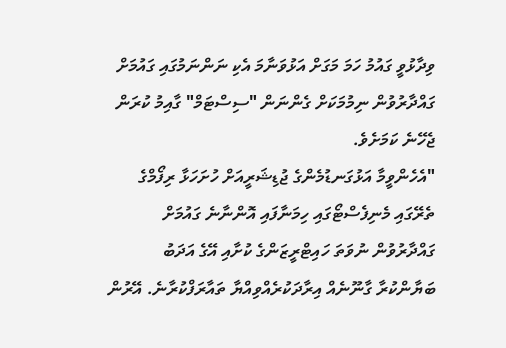ވިދާޅުވީ ގައުމު ހަމަ މަގަށް އަޅުވަނާމަ އެކި ނަންނަމުގައި ގައުމަށް ގައްދާރުވުން ނިމުމަކަށް ގެންނަން "ސިސްޓަމް" ގާއިމު ކުރަން ޖެހޭނެ ކަމަށެވެ.
"އެހެންވީމާ އަޅުގަނޑުމެންގެ ޖުޑިޝަރީއަށް ހުށަހަޅާ ރިފޯމްގެ ތެރޭގައި މެނިފެސްޓޯގައި ހިމަނާފައި އޮންނާނެ ގައުމަށް ގައްދާރުވުން ނުވަތަ ހައިޓްރީޒަންގެ ކުށާއި އޭގެ އަދަބު ބަޔާންކުރާ ގާނޫނެއް އިރާދަކުރެއްވިއްޔާ ތައާރަފްކުރާނެ. އޭރުން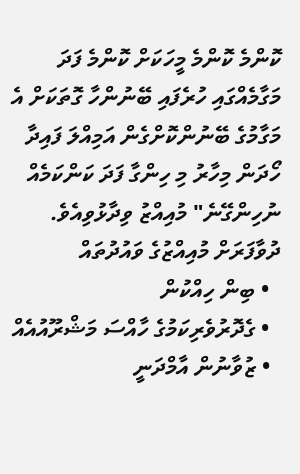ކޮންމެ ކޮންމެ މީހަކަށް ކޮންމެ ފަދަ މަގާމެއްގައި ހުރެފައި ބޭނުންހާ ގޮތަކަށް އެ މަގާމުގެ ބޭނުންކޮށްގެން އަމިއްލަ ފައިދާ ހޯދަން މިހާރު މި ހިންގާ ފަދަ ކަންކަމެއް ނުހިންގޭނެ" މުއިއްޒު ވިދާޅުވިއެވެ.
ދުވާފަރަށް މުއިއްޒުގެ ވައުދުތައް
  • ބިން ހިއްކުން
  • ގެދޮރުވެރިކަމުގެ ހާއްސަ މަޝްރޫއުއެއް
  • ޒުވާނުން އާމްދަނީ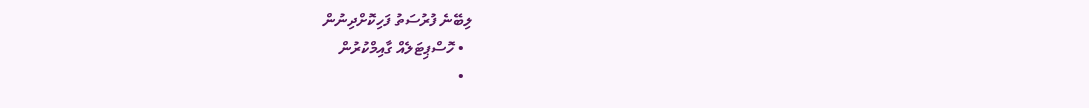ލިބޭނެ ފުރުސަތު ފަހިކޮށްދިނުން
  • ހޮސްޕިޓަލެއް ގާއިމްކުރުން
  •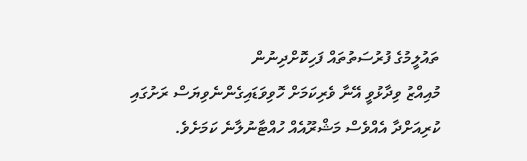ތައުލީމުގެ ފުރުސަތުތައް ފަހިކޮށްދިނުން
މުއިއްޒު ވިދާޅުވީ އޭނާ ވެރިކަމަށް ހޮވިވަޑައިގެންނެވިޔަސް ރަށުގައި ކުރިއަށްދާ އެއްވެސް މަޝްރޫއެއް ހުއްޓާނުލާނެ ކަމަށެވެ.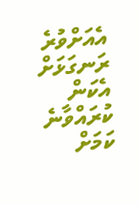އެއަށްވުރެ ރަނގަޅަށް އެކަން ކުރައްވާނެ ކަމަށް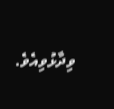ވިދާޅުވިއެވެ.